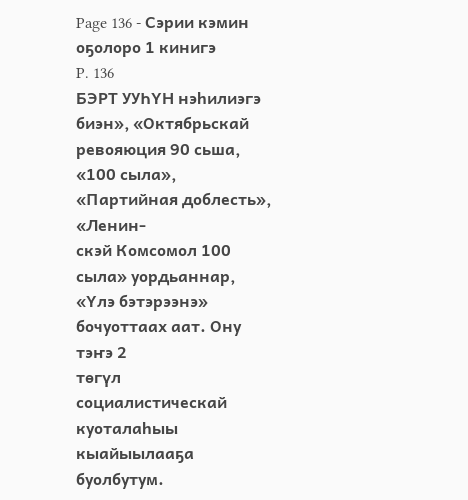Page 136 - Сэрии кэмин оҕолоро 1 кинигэ
P. 136
БЭРТ УУҺҮН нэһилиэгэ
биэн», «Октябрьскай ревояюция 90 сьша, «100 сыла», «Партийная доблесть», «Ленин-
скэй Комсомол 100 сыла» уордьаннар, «Үлэ бэтэрээнэ» бочуоттаах аат. Ону тэҥэ 2
төгүл социалистическай куоталаһыы кыайыылааҕа буолбутум.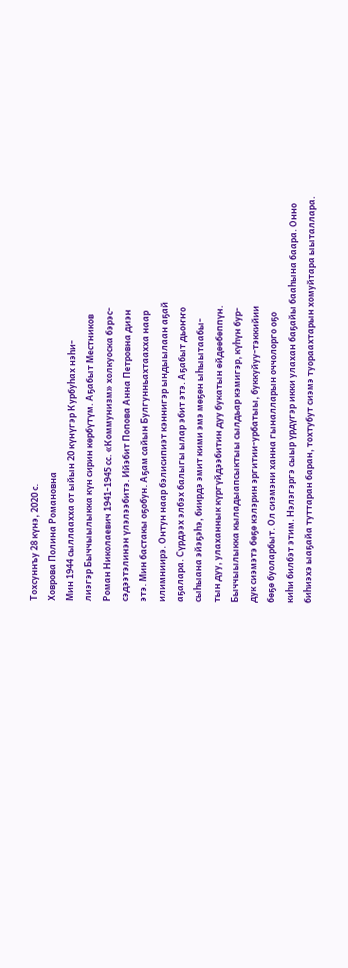Тохсуннъу 28 күнэ, 2020 с.
Ховрова Полина Романовна
Мин 1944 сыллаахха от ыйын 20 күнүгэр Курбуһах нэһи-
лиэгэр Быччыылыкка күн сирин көрбүтүм. Аҕабыт Местников
Роман Николаевич 1941-1945 сс. «Коммунизм» холкуоска бэрэс-
сэдээтэлинэн үлэлээбитэ. Ийэбит Попова Анна Петровна диэн
этэ. Мин бастакы оҕобун. Аҕам сайын Булгунньахтаахха наар
илимниирэ. Онтун наар бэлисипиэт кэннигэр ындыылаан аҕай
аҕалара. Сүрдээх элбэх балыгы ылар эбит этэ. Аҕабыт дьоҥҥо
сыһыана эйэҕэһэ, биирдэ эмит кими эмэ мөҕөн ыһыытаабы-
тын дуу, улаханнык күргүйдээбитин дуу букатын өйдөөбөппүн.
Быччыылыкка кыладыапсыктыы сылдьар кэмигэр, күһүн бур-
дук сиэмэтэ бөҕө кэлэрин эргитии-урбатыы, буккуйуу-тэккийии
бөҕө буоларбыт. Ол сиэмэни ханна гыналларын оччолорго оҕо
киһи билбэт этим. Нэлэгэргэ сыыр үрдүгэр икки улахан баҕайы бааһына баара. Онно
биһиэхэ ыаҕайа туттаран баран, тохтубут сиэмэ туораахтарын хомуйтара ыыталлара.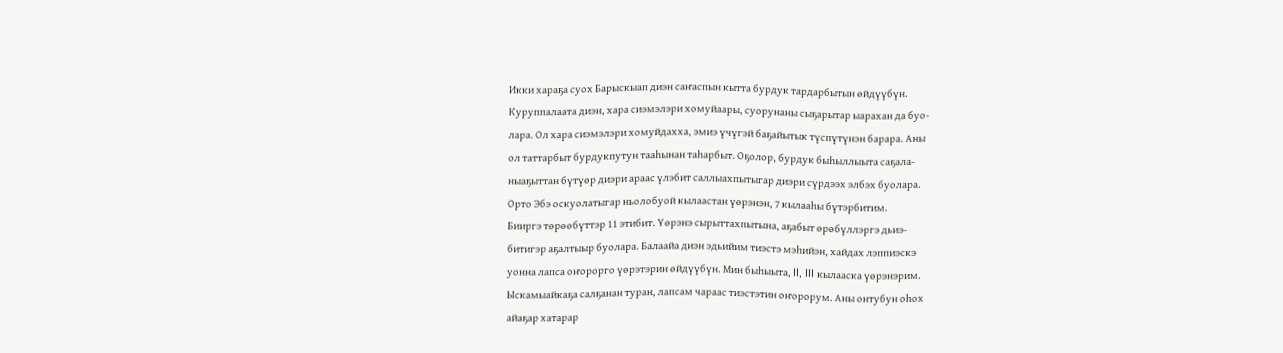Икки хараҕа суох Барыскыап диэн саҥаспын кытта бурдук тардарбытын өйдүүбүн.
Куруппалаата диэн, хара сиэмэлэри хомуйаары, суорунаны сыҕарытар ыарахан да буо-
лара. Ол хара сиэмэлэри хомуйдахха, эмиэ үчүгэй баҕайытык түспүтүнэн барара. Аны
ол таттарбыт бурдукпутун тааһынан таһарбыт. Оҕолор, бурдук быһыллыыта саҕала-
ныаҕыттан бүтүөр диэри араас үлэбит саллыахпытыгар диэри сүрдээх элбэх буолара.
Орто Эбэ оскуолатыгар ньолобуой кылаастан үөрэнэн, 7 кылааһы бүтэрбитим.
Бииргэ төрөөбүттэр 11 этибит. Үөрэнэ сырыттахпытына, аҕабыт өрөбүллэргэ дьиэ-
битигэр аҕалтыыр буолара. Балаайа диэн эдьийим тиэстэ мэһийэн, хайдах лэппиэскэ
уонна лапса оҥорорго үөрэтэрин өйдүүбүн. Мин быһыыта, II, III кылааска үөрэнэрим.
Ыскамыайкаҕа салҕанан туран, лапсам чараас тиэстэтин оҥорорум. Аны онтубун оһох
айаҕар хатарар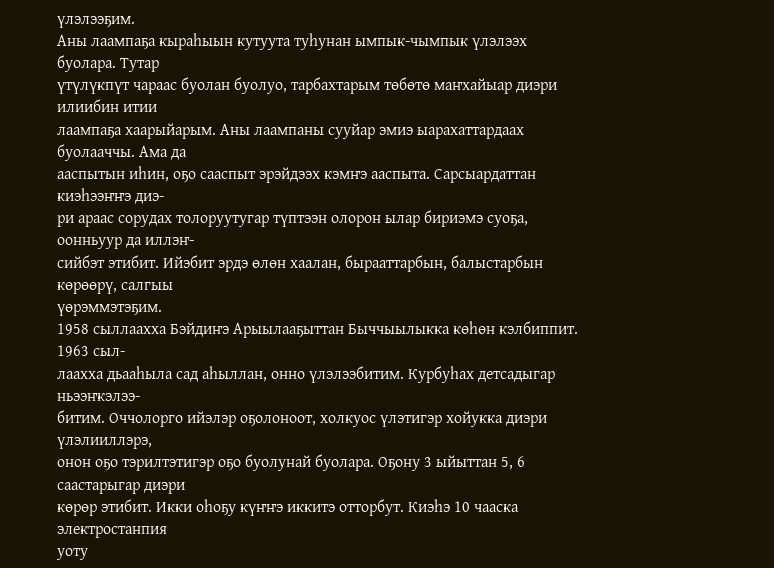үлэлээҕим.
Аны лаампаҕа кыраһыын кутуута туһунан ымпык-чымпык үлэлээх буолара. Тутар
үтүлүкпүт чараас буолан буолуо, тарбахтарым төбөтө маҥхайыар диэри илиибин итии
лаампаҕа хаарыйарым. Аны лаампаны сууйар эмиэ ыарахаттардаах буолааччы. Ама да
ааспытын иһин, оҕо сааспыт эрэйдээх кэмҥэ ааспыта. Сарсыардаттан киэһээҥҥэ диэ-
ри араас сорудах толоруутугар түптээн олорон ылар бириэмэ суоҕа, оонньуур да иллэҥ-
сийбэт этибит. Ийэбит эрдэ өлөн хаалан, бырааттарбын, балыстарбын көрөөрү, салгыы
үөрэммэтэҕим.
1958 сыллаахха Бэйдиҥэ Арыылааҕыттан Быччыылыкка көһөн кэлбиппит. 1963 сыл-
лаахха дьааһыла сад аһыллан, онно үлэлээбитим. Курбуһах детсадыгар ньээҥкэлээ-
битим. Оччолорго ийэлэр оҕолоноот, холкуос үлэтигэр хойукка диэри үлэлииллэрэ,
онон оҕо тэрилтэтигэр оҕо буолунай буолара. Оҕону 3 ыйыттан 5, 6 саастарыгар диэри
көрөр этибит. Икки оһоҕу күҥҥэ иккитэ отторбут. Киэһэ 10 чааска электростанпия
уоту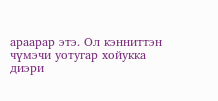араарар этэ. Ол кэнниттэн чүмэчи уотугар хойукка диэри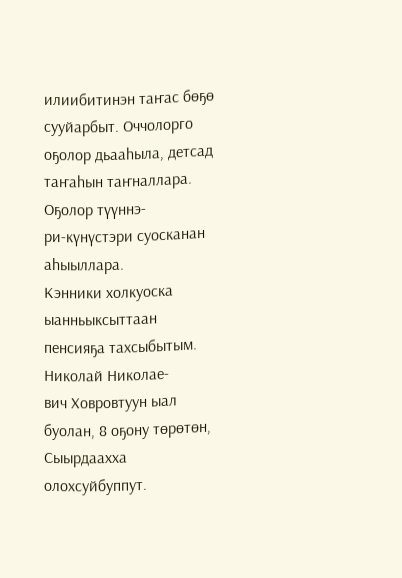илиибитинэн таҥас бөҕө
сууйарбыт. Оччолорго оҕолор дьааһыла, детсад таҥаһын таҥналлара. Оҕолор түүннэ-
ри-күнүстэри суосканан аһыыллара.
Кэнники холкуоска ыанньыксыттаан пенсияҕа тахсыбытым. Николай Николае-
вич Ховровтуун ыал буолан, 8 оҕону төрөтөн, Сыырдаахха олохсуйбуппут.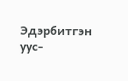Эдэрбитгэн
уус-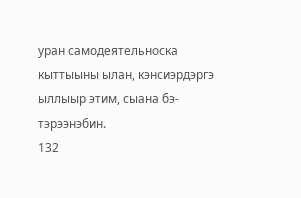уран самодеятельноска кыттыыны ылан, кэнсиэрдэргэ ыллыыр этим, сыана бэ-
тэрээнэбин.
132